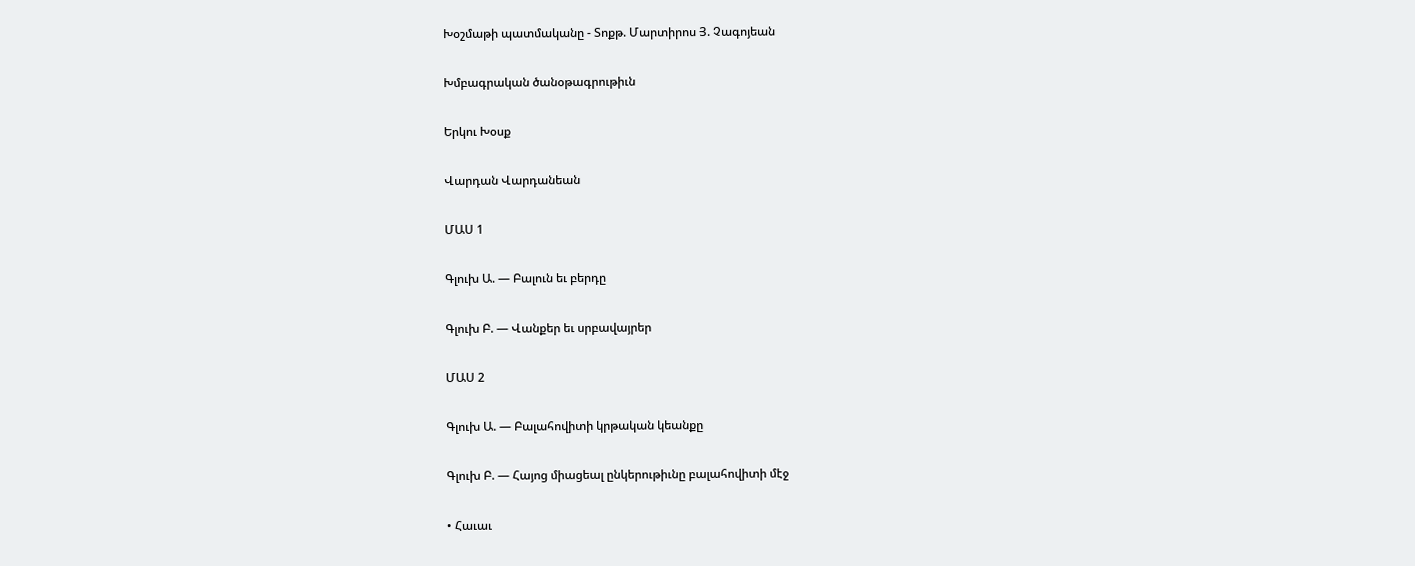Խօշմաթի պատմականը - Տոքթ. Մարտիրոս Յ. Չագոյեան

Խմբագրական ծանօթագրութիւն

Երկու Խօսք

Վարդան Վարդանեան

ՄԱՍ 1

Գլուխ Ա. — Բալուն եւ բերդը

Գլուխ Բ. — Վանքեր եւ սրբավայրեր

ՄԱՍ 2

Գլուխ Ա. — Բալահովիտի կրթական կեանքը

Գլուխ Բ. — Հայոց միացեալ ընկերութիւնը բալահովիտի մէջ

• Հաւաւ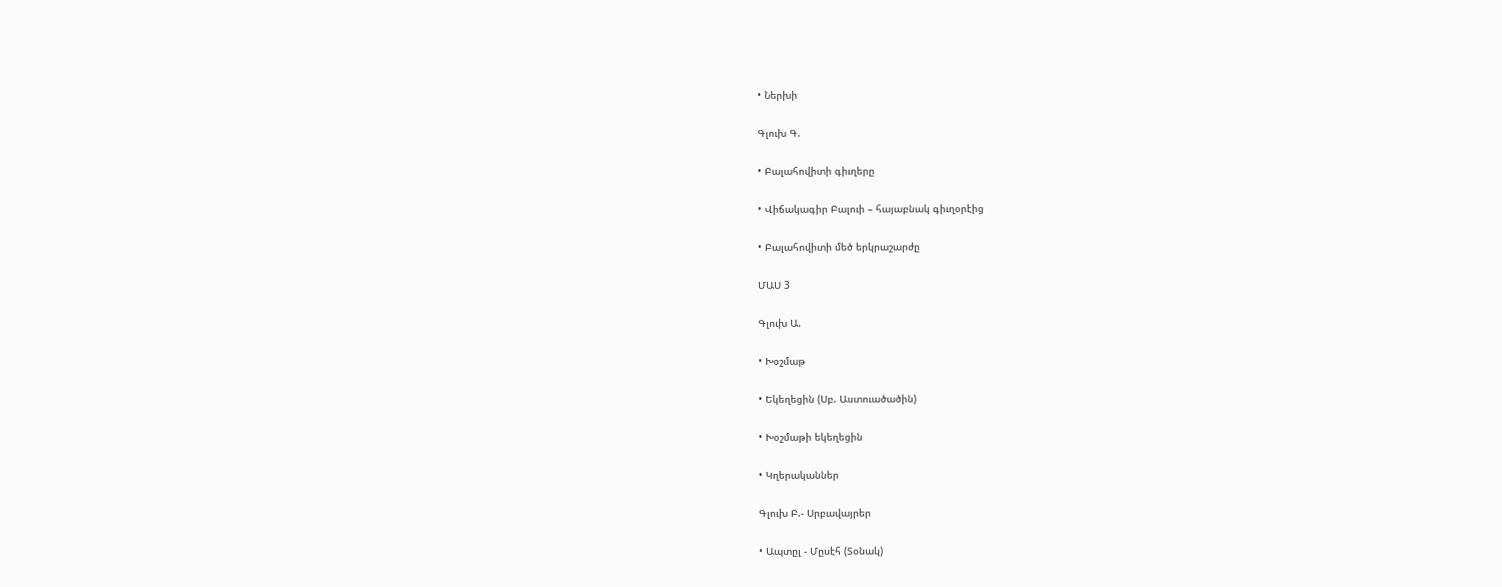• Ներխի

Գլուխ Գ.

• Բալահովիտի գիւղերը

• Վիճակագիր Բալուի – հայաբնակ գիւղօրէից

• Բալահովիտի մեծ երկրաշարժը

ՄԱՍ 3

Գլուխ Ա.

• Խօշմաթ

• Եկեղեցին (Սբ. Աստուածածին)

• Խօշմաթի եկեղեցին

• Կղերականներ

Գլուխ Բ.- Սրբավայրեր

• Ապտըլ - Մըսէհ (Տօնակ)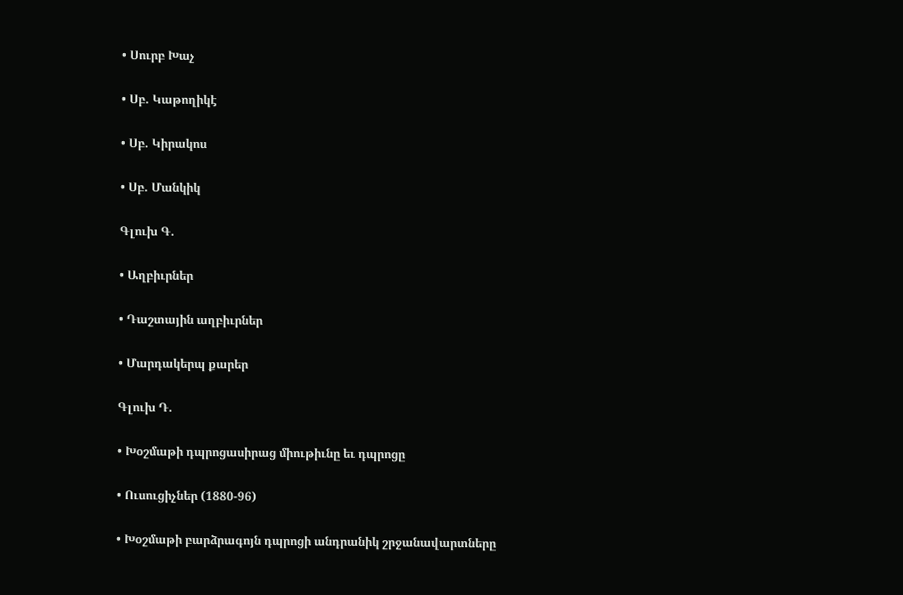• Սուրբ Խաչ

• Սբ. Կաթողիկէ

• Սբ. Կիրակոս

• Սբ. Մանկիկ

Գլուխ Գ.

• Աղբիւրներ

• Դաշտային աղբիւրներ

• Մարդակերպ քարեր

Գլուխ Դ.

• Խօշմաթի դպրոցասիրաց միութիւնը եւ դպրոցը

• Ուսուցիչներ (1880-96)

• Խօշմաթի բարձրագոյն դպրոցի անդրանիկ շրջանավարտները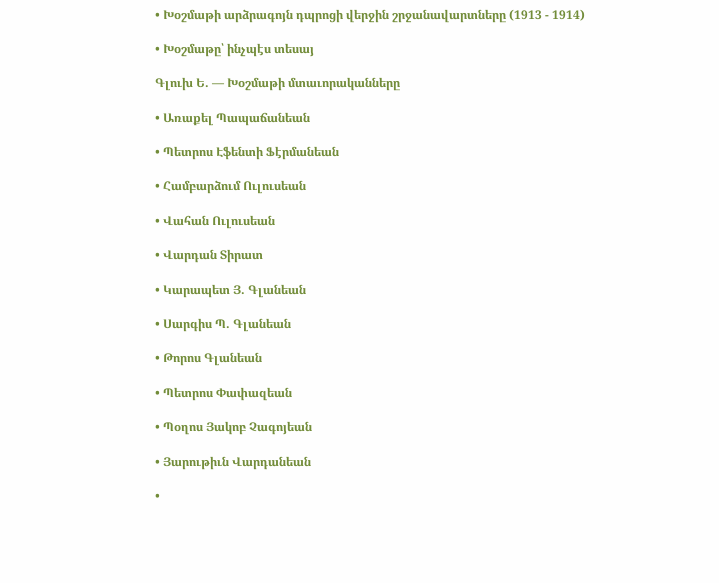• Խօշմաթի արձրագոյն դպրոցի վերջին շրջանավարտները (1913 - 1914)

• Խօշմաթը՝ ինչպէս տեսայ

Գլուխ Ե. — Խօշմաթի մտաւորականները

• Առաքել Պապաճանեան

• Պետրոս Էֆենտի Ֆէրմանեան

• Համբարձում Ուլուսեան

• Վահան Ուլուսեան

• Վարդան Տիրատ

• Կարապետ Յ. Գլանեան

• Սարգիս Պ. Գլանեան

• Թորոս Գլանեան

• Պետրոս Փափազեան

• Պօղոս Յակոբ Չագոյեան

• Յարութիւն Վարդանեան

•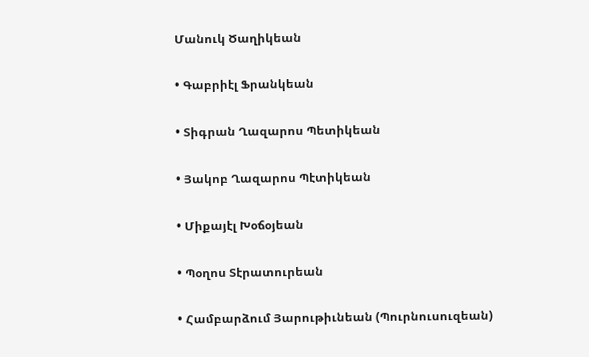Մանուկ Ծաղիկեան

• Գաբրիէլ Ֆրանկեան

• Տիգրան Ղազարոս Պետիկեան

• Յակոբ Ղազարոս Պէտիկեան

• Միքայէլ Խօճօյեան

• Պօղոս Տէրատուրեան

• Համբարձում Յարութիւնեան (Պուրնուսուզեան)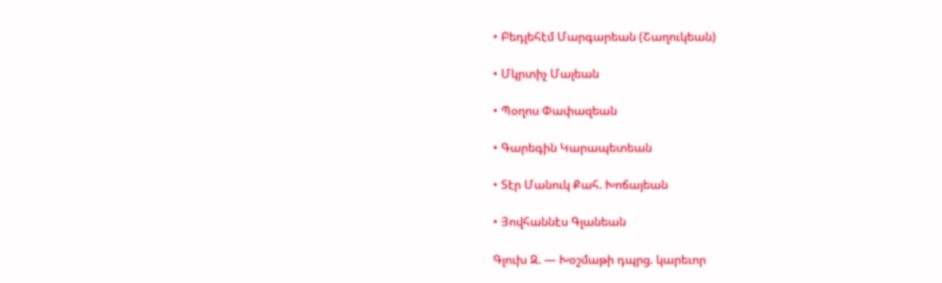• Բեդլեհէմ Մարգարեան (Շաղուկեան)

• Մկրտիչ Մալեան

• Պօղոս Փափազեան

• Գարեգին Կարապետեան

• Տէր Մանուկ Քահ. Խոճայեան

• Յովհաննէս Գլանեան

Գլուխ Զ. — Խօշմաթի դպրց. կարեւոր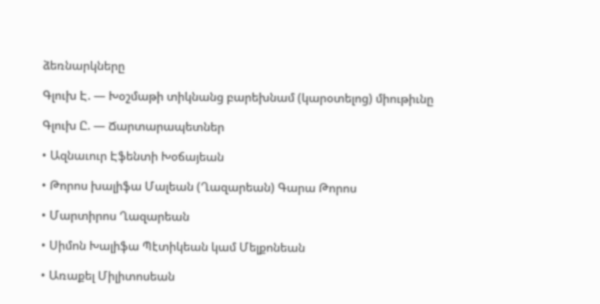ձեռնարկները

Գլուխ Է. — Խօշմաթի տիկնանց բարեխնամ (կարօտելոց) միութիւնը

Գլուխ Ը. — Ճարտարապետներ

• Ազնաւուր Էֆենտի Խօճայեան

• Թորոս խալիֆա Մալեան (Ղազարեան) Գարա Թորոս

• Մարտիրոս Ղազարեան

• Սիմոն Խալիֆա Պէտիկեան կամ Մելքոնեան

• Առաքել Միլիտոսեան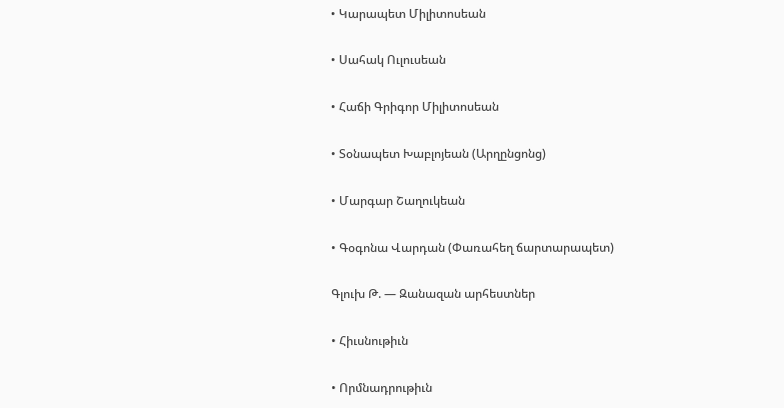• Կարապետ Միլիտոսեան

• Սահակ Ուլուսեան

• Հաճի Գրիգոր Միլիտոսեան

• Տօնապետ Խաբլոյեան (Արղընցոնց)

• Մարգար Շաղուկեան

• Գօգոնա Վարդան (Փառահեղ ճարտարապետ)

Գլուխ Թ. — Զանազան արհեստներ

• Հիւսնութիւն

• Որմնադրութիւն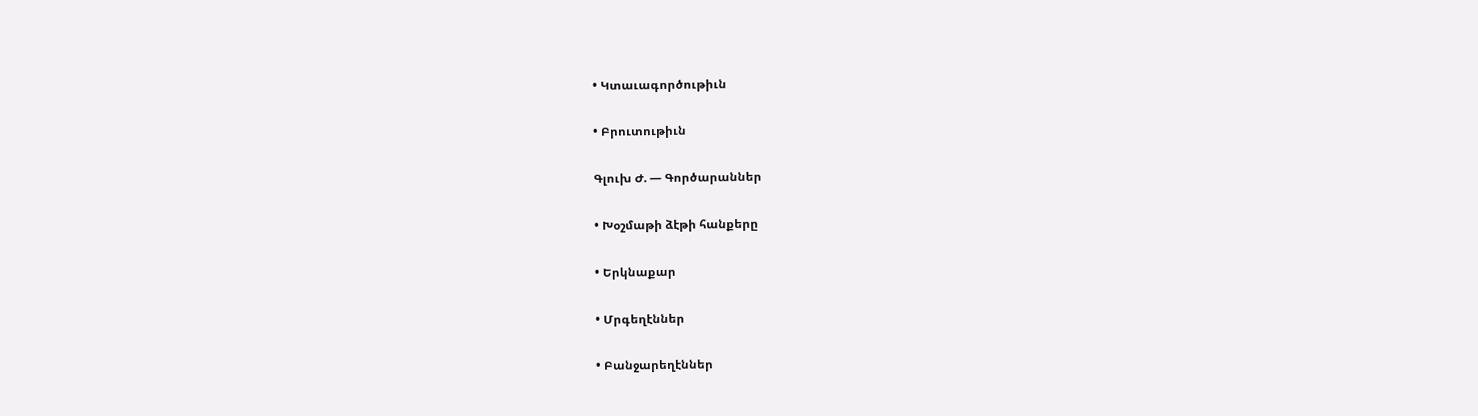• Կտաւագործութիւն

• Բրուտութիւն

Գլուխ Ժ. — Գործարաններ

• Խօշմաթի ձէթի հանքերը

• Երկնաքար

• Մրգեղէններ

• Բանջարեղէններ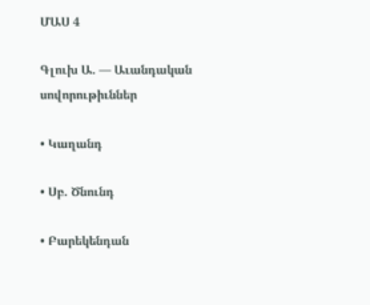ՄԱՍ 4

Գլուխ Ա. — Աւանդական սովորութիւններ

• Կաղանդ

• Սբ. Ծնունդ

• Բարեկենդան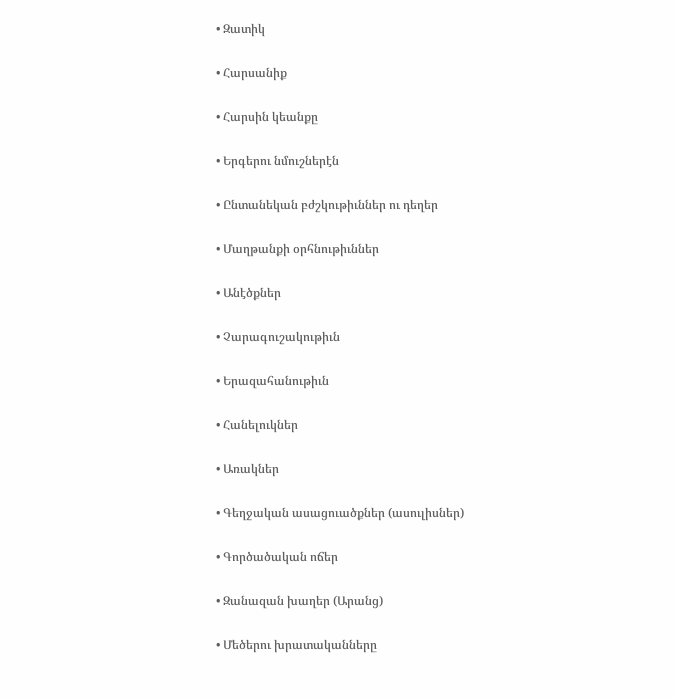• Զատիկ

• Հարսանիք

• Հարսին կեանքը

• Երգերու նմուշներէն

• Ընտանեկան բժշկութիւններ ու դեղեր

• Մաղթանքի օրհնութիւններ

• Անէծքներ

• Չարագուշակութիւն

• Երազահանութիւն

• Հանելուկներ

• Առակներ

• Գեղջական ասացուածքներ (ասուլիսներ)

• Գործածական ոճեր

• Զանազան խաղեր (Արանց)

• Մեծերու խրատականները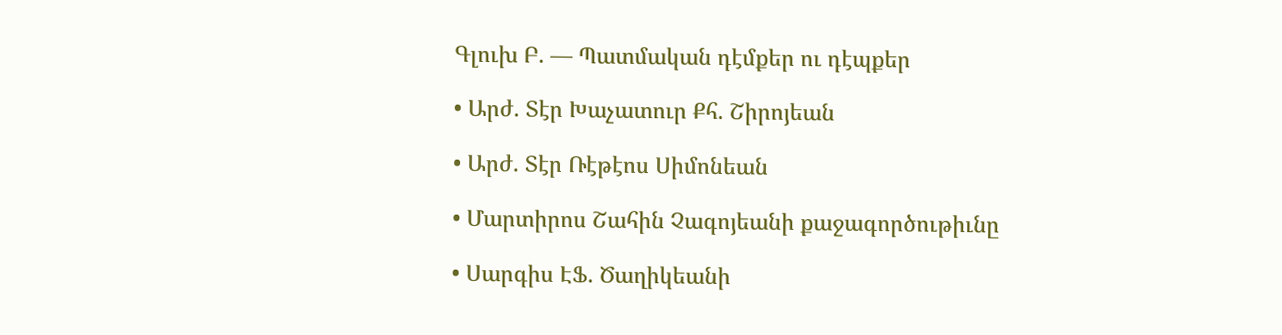Գլուխ Բ. — Պատմական դէմքեր ու դէպքեր

• Արժ. Տէր Խաչատուր Քհ. Շիրոյեան

• Արժ. Տէր Ռէթէոս Սիմոնեան

• Մարտիրոս Շահին Չագոյեանի քաջագործութիւնը

• Սարգիս ԷՖ. Ծաղիկեանի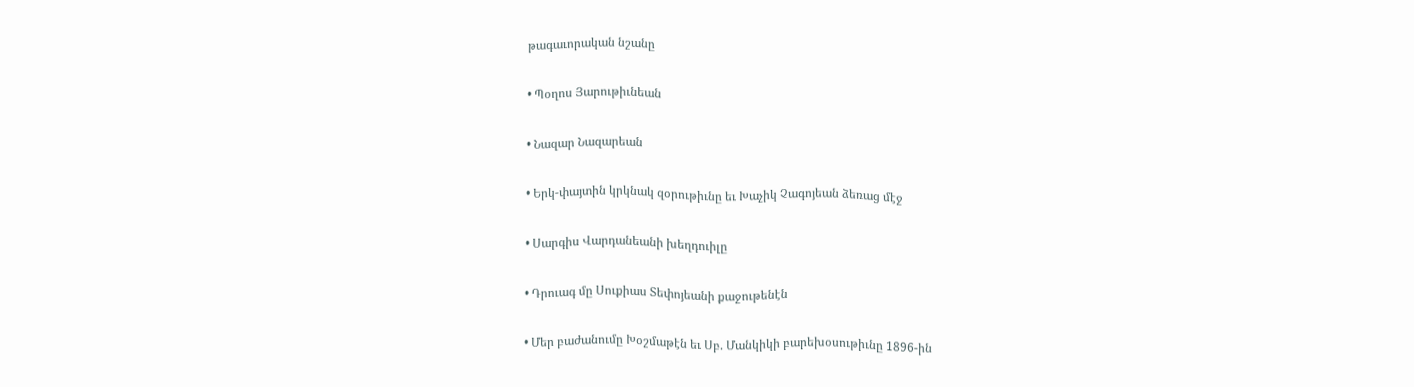թագաւորական նշանը

• Պօղոս Յարութիւնեան

• Նազար Նազարեան

• Երկ-փայտին կրկնակ զօրութիւնը եւ Խաչիկ Չագոյեան ձեռաց մէջ

• Սարգիս Վարդանեանի խեղդուիլը

• Դրուագ մը Սուքիաս Տեփոյեանի քաջութենէն

• Մեր բաժանումը Խօշմաթէն եւ Սբ. Մանկիկի բարեխօսութիւնը 1896-ին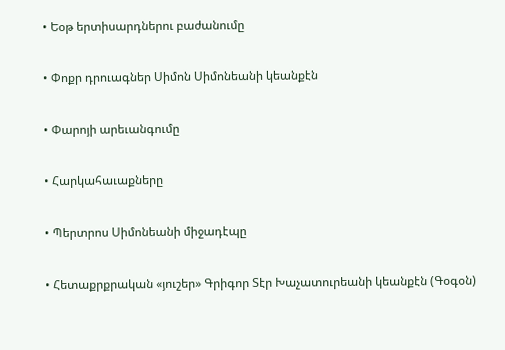• Եօթ երտիսարդներու բաժանումը

• Փոքր դրուագներ Սիմոն Սիմոնեանի կեանքէն

• Փարոյի արեւանգումը

• Հարկահաւաքները

• Պերտրոս Սիմոնեանի միջադէպը

• Հետաքրքրական «յուշեր» Գրիգոր Տէր Խաչատուրեանի կեանքէն (Գօգօն)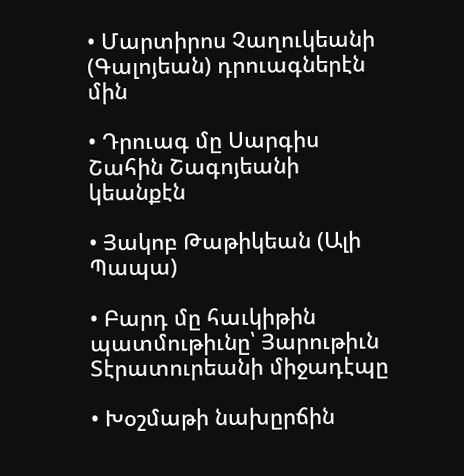• Մարտիրոս Չաղուկեանի (Գալոյեան) դրուագներէն մին

• Դրուագ մը Սարգիս Շահին Շագոյեանի կեանքէն

• Յակոբ Թաթիկեան (Ալի Պապա)

• Բարդ մը հաւկիթին պատմութիւնը՝ Յարութիւն Տէրատուրեանի միջադէպը

• Խօշմաթի նախըրճին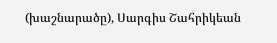(խաշնարածը), Սարգիս Շահրիկեան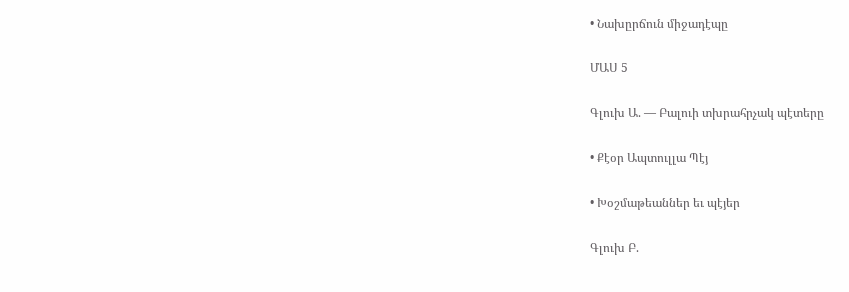• Նախըրճուն միջադէպը

ՄԱՍ 5

Գլուխ Ա. — Բալուի տխրահրչակ պէտերը

• Քէօր Ապտուլլա Պէյ

• Խօշմաթեաններ եւ պէյեր

Գլուխ Բ.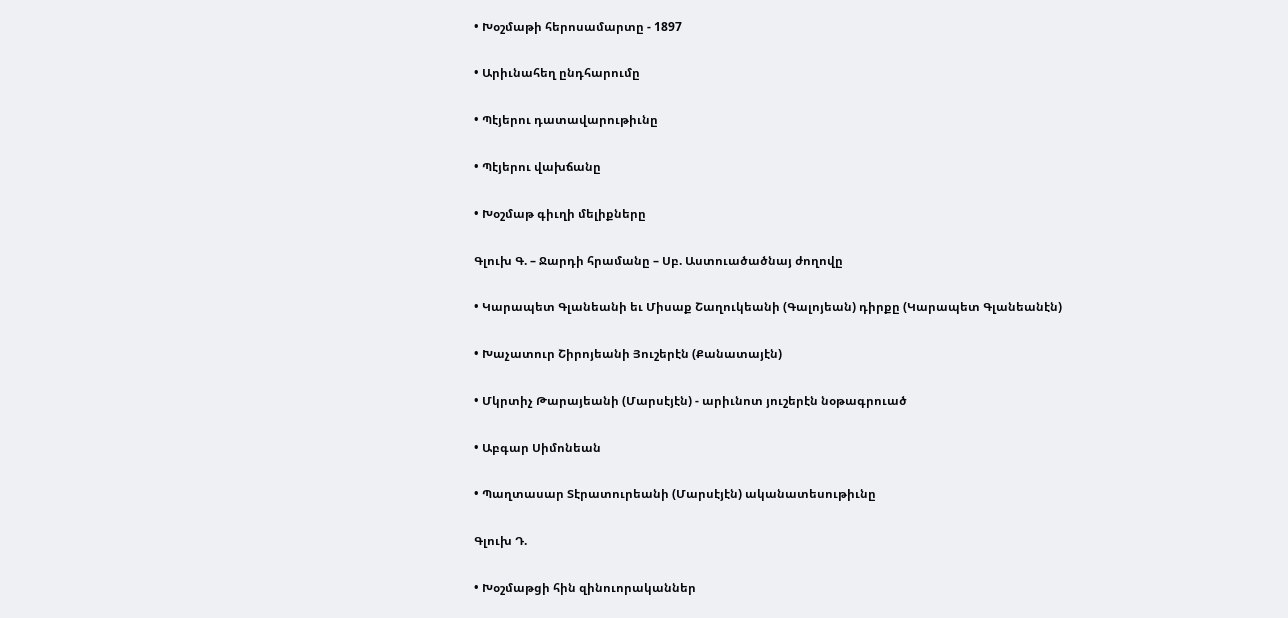• Խօշմաթի հերոսամարտը - 1897

• Արիւնահեղ ընդհարումը

• Պէյերու դատավարութիւնը

• Պէյերու վախճանը

• Խօշմաթ գիւղի մելիքները

Գլուխ Գ. – Ջարդի հրամանը – Սբ. Աստուածածնայ ժողովը

• Կարապետ Գլանեանի եւ Միսաք Շաղուկեանի (Գալոյեան) դիրքը (Կարապետ Գլանեանէն)

• Խաչատուր Շիրոյեանի Յուշերէն (Քանատայէն)

• Մկրտիչ Թարայեանի (Մարսէյէն) - արիւնոտ յուշերէն նօթագրուած

• Աբգար Սիմոնեան

• Պաղտասար Տէրատուրեանի (Մարսէյէն) ականատեսութիւնը

Գլուխ Դ.

• Խօշմաթցի հին զինուորականներ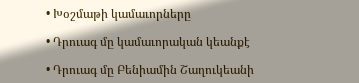• Խօշմաթի կամաւորները

• Դրուագ մը կամաւորական կեանքէ

• Դրուագ մը Բենիամին Շաղուկեանի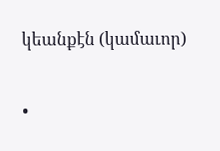կեանքէն (կամաւոր)

•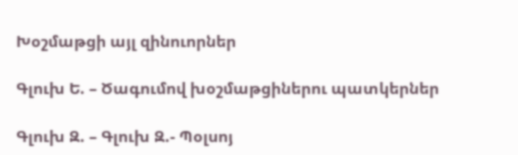Խօշմաթցի այլ զինուորներ

Գլուխ Ե. – Ծագումով խօշմաթցիներու պատկերներ

Գլուխ Զ. – Գլուխ Զ.- Պօլսոյ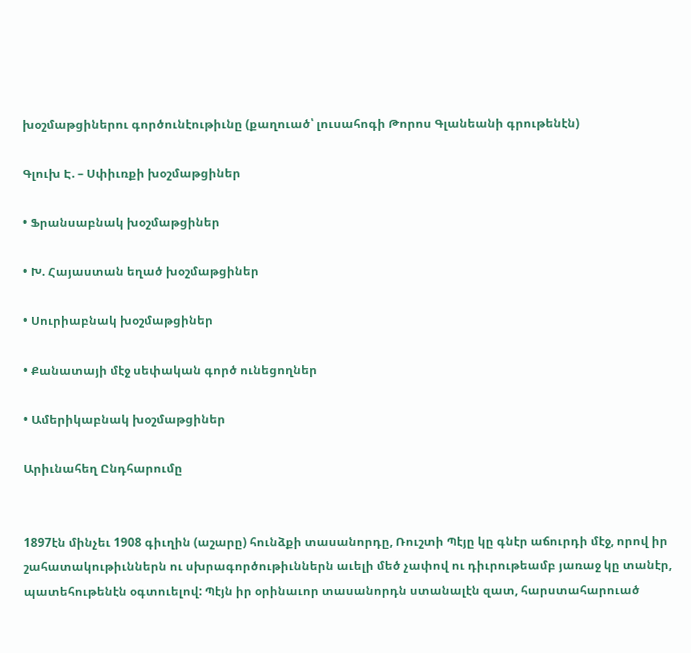խօշմաթցիներու գործունէութիւնը (քաղուած՝ լուսահոգի Թորոս Գլանեանի գրութենէն)

Գլուխ Է. – Սփիւռքի խօշմաթցիներ

• Ֆրանսաբնակ խօշմաթցիներ

• Խ. Հայաստան եղած խօշմաթցիներ

• Սուրիաբնակ խօշմաթցիներ

• Քանատայի մէջ սեփական գործ ունեցողներ

• Ամերիկաբնակ խօշմաթցիներ

Արիւնահեղ Ընդհարումը


1897էն մինչեւ 1908 գիւղին (աշարը) հունձքի տասանորդը, Ռուշտի Պէյը կը գնէր աճուրդի մէջ, որով իր շահատակութիւններն ու սխրագործութիւններն աւելի մեծ չափով ու դիւրութեամբ յառաջ կը տանէր, պատեհութենէն օգտուելով: Պէյն իր օրինաւոր տասանորդն ստանալէն զատ, հարստահարուած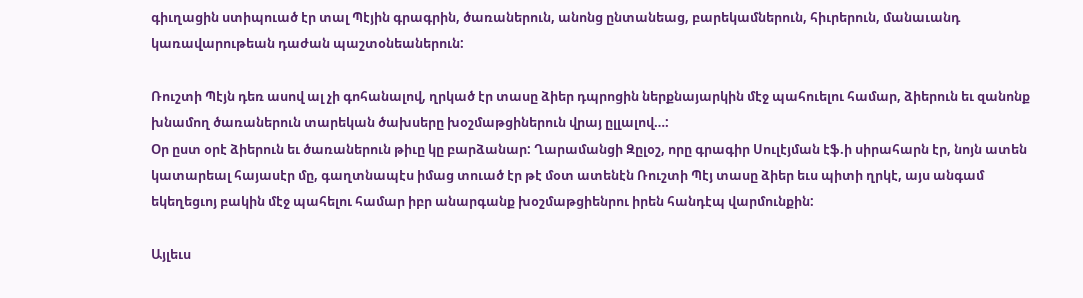գիւղացին ստիպուած էր տալ Պէյին գրագրին, ծառաներուն, անոնց ընտանեաց, բարեկամներուն, հիւրերուն, մանաւանդ կառավարութեան դաժան պաշտօնեաներուն:

Ռուշտի Պէյն դեռ ասով ալ չի գոհանալով, ղրկած էր տասը ձիեր դպրոցին ներքնայարկին մէջ պահուելու համար, ձիերուն եւ զանոնք խնամող ծառաներուն տարեկան ծախսերը խօշմաթցիներուն վրայ ըլլալով…:
Օր ըստ օրէ ձիերուն եւ ծառաներուն թիւը կը բարձանար: Ղարամանցի Զըլօշ, որը գրագիր Սուլէյման էֆ.ի սիրահարն էր, նոյն ատեն կատարեալ հայասէր մը, գաղտնապէս իմաց տուած էր թէ մօտ ատենէն Ռուշտի Պէյ տասը ձիեր եւս պիտի ղրկէ, այս անգամ եկեղեցւոյ բակին մէջ պահելու համար իբր անարգանք խօշմաթցիենրու իրեն հանդէպ վարմունքին:

Այլեւս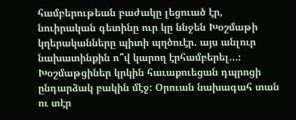համբերութեան բաժակը լեցուած էր, նուիրական գետինը ուր կը ննջեն Խօշմաթի կղերականները պիտի պղծուէր. այս անլուր նախատինքին ո՞վ կարող էրհամբերել…։ Խօշմաթցիներ կրկին հաւաքուեցան դպրոցի ընդարձակ բակին մէջ: Օրուան նախագահ տան ու տէր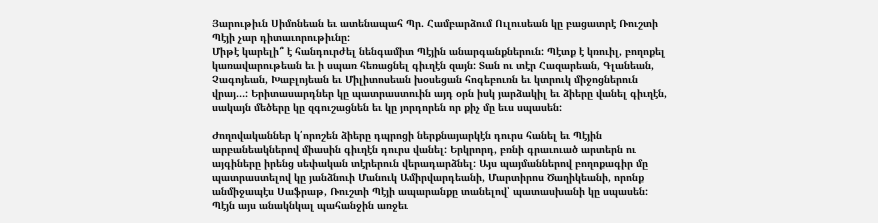Յարութիւն Սիմոնեան եւ ատենապահ Պր. Համբարձում Ուլուսեան կը բացատրէ Ռուշտի Պէյի չար դիտաւորութիւնը:
Միթէ կարելի՞ է հանդուրժել նենգամիտ Պէյին անարգանքներուն: Պէտք է կռուիլ, բողոքել կառավարութեան եւ ի սպառ հեռացնել գիւղէն զայն: Տան ու տէր Հազարեան, Գլանեան, Չագոյեան, Խաբլոյեան եւ Միլիտոսեան խօսեցան հոգեբուռն եւ կտրուկ միջոցներուն վրայ…: Երիտասարդներ կը պատրաստուին այդ օրն իսկ յարձակիլ եւ ձիերը վանել գիւղէն, սակայն մեծերը կը զգուշացնեն եւ կը յորդորեն որ քիչ մը եւս սպասեն:

Ժողովականներ կ՛որոշեն ձիերը դպրոցի ներքնայարկէն դուրս հանել եւ Պէյին արբանեակներով միասին գիւղէն դուրս վանել: Երկրորդ, բռնի գրաւուած արտերն ու այգիները իրենց սեփական տէրերուն վերադարձնել: Այս պայմաններով բողոքագիր մը պատրաստելով կը յանձնուի Մանուկ Ամիրվարդեանի, Մարտիրոս Ծաղիկեանի, որոնք անմիջապէս Սաֆրաթ, Ռուշտի Պէյի ապարանքը տանելով՝ պատասխանի կը սպասեն: Պէյն այս անակնկալ պահանջին առջեւ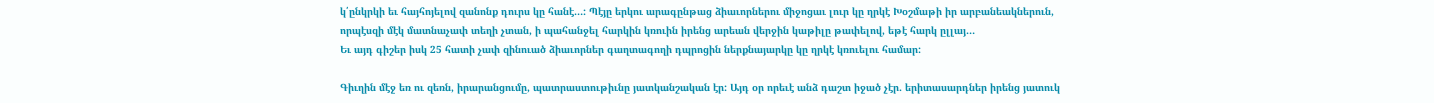կ՛ընկրկի եւ հայհոյելով զանոնք դուրս կը հանէ…: Պէյը երկու արագընթաց ձիաւորներու միջոցաւ լուր կը ղրկէ Խօշմաթի իր արբանեակներուն, որպէսզի մէկ մատնաչափ տեղի չտան, ի պահանջել հարկին կռուին իրենց արեան վերջին կաթիլը թափելով, եթէ հարկ ըլլայ…
Եւ այդ գիշեր իսկ 25 հատի չափ զինուած ձիաւորներ գաղտագողի դպրոցին ներքնայարկը կը ղրկէ կռուելու համար:

Գիւղին մէջ եռ ու զեռն, իրարանցումը, պատրաստութիւնը յատկանշական էր: Այդ օր որեւէ անձ դաշտ իջած չէր. երիտասարդներ իրենց յատուկ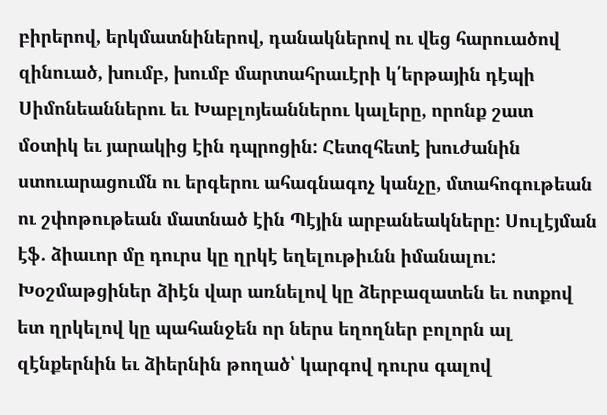բիրերով, երկմատնիներով, դանակներով ու վեց հարուածով զինուած, խումբ, խումբ մարտահրաւէրի կ՛երթային դէպի Սիմոնեաններու եւ Խաբլոյեաններու կալերը, որոնք շատ մօտիկ եւ յարակից էին դպրոցին: Հետզհետէ խուժանին ստուարացումն ու երգերու ահագնագոչ կանչը, մտահոգութեան ու շփոթութեան մատնած էին Պէյին արբանեակները: Սուլէյման էֆ. ձիաւոր մը դուրս կը ղրկէ եղելութիւնն իմանալու: Խօշմաթցիներ ձիէն վար առնելով կը ձերբազատեն եւ ոտքով ետ ղրկելով կը պահանջեն որ ներս եղողներ բոլորն ալ զէնքերնին եւ ձիերնին թողած՝ կարգով դուրս գալով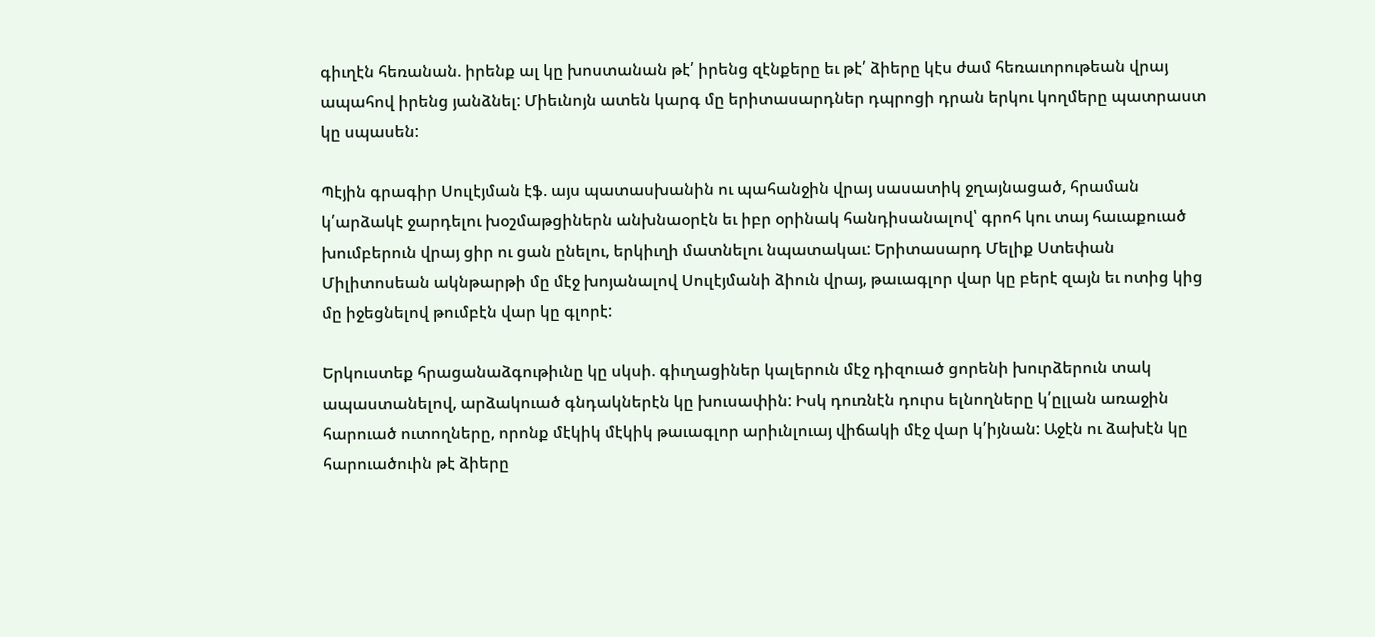գիւղէն հեռանան. իրենք ալ կը խոստանան թէ՛ իրենց զէնքերը եւ թէ՛ ձիերը կէս ժամ հեռաւորութեան վրայ ապահով իրենց յանձնել: Միեւնոյն ատեն կարգ մը երիտասարդներ դպրոցի դրան երկու կողմերը պատրաստ կը սպասեն:

Պէյին գրագիր Սուլէյման էֆ. այս պատասխանին ու պահանջին վրայ սասատիկ ջղայնացած, հրաման կ՛արձակէ ջարդելու խօշմաթցիներն անխնաօրէն եւ իբր օրինակ հանդիսանալով՝ գրոհ կու տայ հաւաքուած խումբերուն վրայ ցիր ու ցան ընելու, երկիւղի մատնելու նպատակաւ: Երիտասարդ Մելիք Ստեփան Միլիտոսեան ակնթարթի մը մէջ խոյանալով Սուլէյմանի ձիուն վրայ, թաւագլոր վար կը բերէ զայն եւ ոտից կից մը իջեցնելով թումբէն վար կը գլորէ:

Երկուստեք հրացանաձգութիւնը կը սկսի. գիւղացիներ կալերուն մէջ դիզուած ցորենի խուրձերուն տակ ապաստանելով, արձակուած գնդակներէն կը խուսափին: Իսկ դուռնէն դուրս ելնողները կ՛ըլլան առաջին հարուած ուտողները, որոնք մէկիկ մէկիկ թաւագլոր արիւնլուայ վիճակի մէջ վար կ՛իյնան: Աջէն ու ձախէն կը հարուածուին թէ ձիերը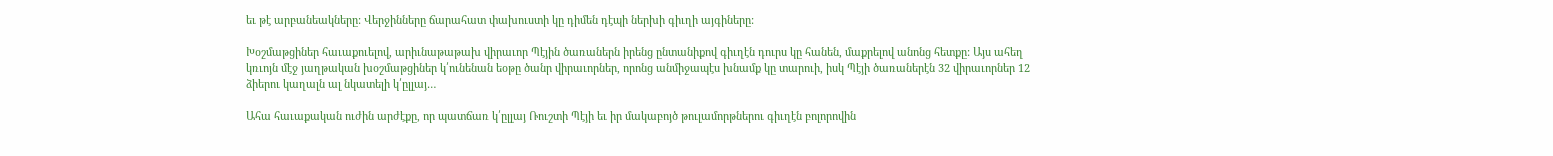եւ թէ արբանեակները: Վերջինները ճարահատ փախուստի կը դիմեն դէպի ներխի գիւղի այգիները:

Խօշմաթցիներ հաւաքուելով, արիւնաթաթախ վիրաւոր Պէյին ծառաներն իրենց ընտանիքով գիւղէն դուրս կը հանեն, մաքրելով անոնց հետքը: Այս ահեղ կռւոյն մէջ յաղթական խօշմաթցիներ կ՛ունենան եօթը ծանր վիրաւորներ, որոնց անմիջապէս խնամք կը տարուի, իսկ Պէյի ծառաներէն 32 վիրաւորներ 12 ձիերու կաղալն ալ նկատելի կ՛ըլլայ…

Ահա հաւաքական ուժին արժէքը, որ պատճառ կ՛ըլլայ Ռուշտի Պէյի եւ իր մակաբոյծ թուլամորթներու գիւղէն բոլորովին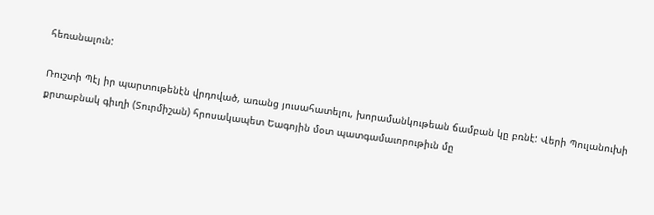հեռանալուն:

Ռուշտի Պէյ իր պարտութենէն վրդոված, առանց յուսահատելու, խորամանկութեան ճամբան կը բռնէ: Վերի Պուլանուխի քրտաբնակ գիւղի (Տուրմիշան) հրոսակապետ Եագոյին մօտ պատգամաւորութիւն մը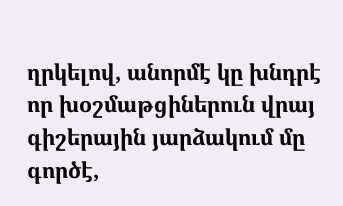ղրկելով, անորմէ կը խնդրէ որ խօշմաթցիներուն վրայ գիշերային յարձակում մը գործէ,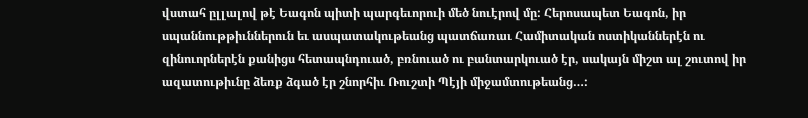վստահ ըլլալով թէ Եագոն պիտի պարգեւորուի մեծ նուէրով մը: Հերոսապետ Եագոն, իր սպաննութթիւններուն եւ ասպատակութեանց պատճառաւ Համիտական ոստիկաններէն ու զինուորներէն քանիցս հետապնդուած, բռնուած ու բանտարկուած էր, սակայն միշտ ալ շուտով իր ազատութիւնը ձեռք ձգած էր շնորհիւ Ռուշտի Պէյի միջամտութեանց…: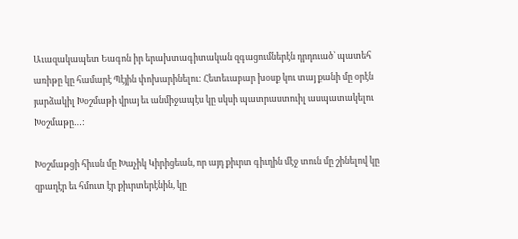Աւազակապետ Եագոն իր երախտագիտական զգացումներէն դրդուած՝ պատեհ առիթը կը համարէ Պէյին փոխարինելու: Հետեւաբար խօսք կու տայ քանի մը օրէն յարձակիլ Խօշմաթի վրայ եւ անմիջապէս կը սկսի պատրաստուիլ ասպատակելու Խօշմաթը…:

Խօշմաթցի հիւսն մը Խաչիկ Կիրիցեան, որ այդ քիւրտ գիւղին մէջ տուն մը շինելով կը զբաղէր եւ հմուտ էր քիւրտերէնին, կը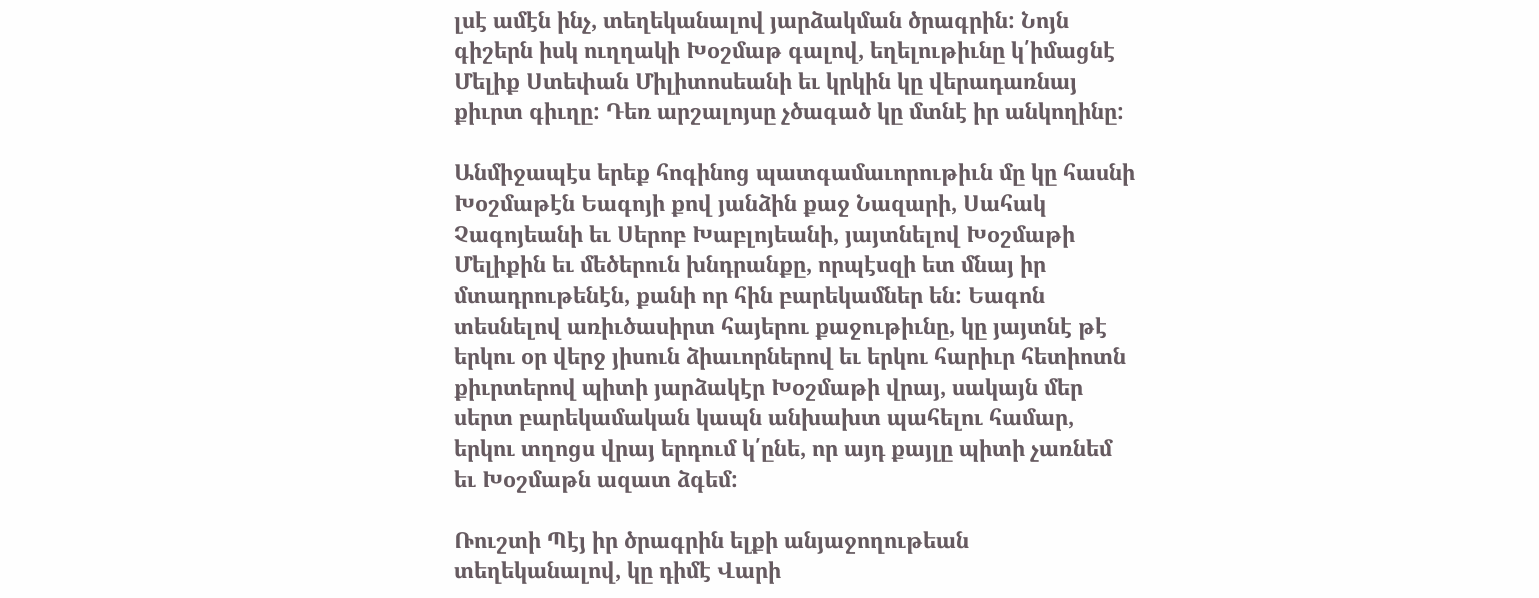լսէ ամէն ինչ, տեղեկանալով յարձակման ծրագրին: Նոյն գիշերն իսկ ուղղակի Խօշմաթ գալով, եղելութիւնը կ՛իմացնէ Մելիք Ստեփան Միլիտոսեանի եւ կրկին կը վերադառնայ քիւրտ գիւղը: Դեռ արշալոյսը չծագած կը մտնէ իր անկողինը:

Անմիջապէս երեք հոգինոց պատգամաւորութիւն մը կը հասնի Խօշմաթէն Եագոյի քով յանձին քաջ Նազարի, Սահակ Չագոյեանի եւ Սերոբ Խաբլոյեանի, յայտնելով Խօշմաթի Մելիքին եւ մեծերուն խնդրանքը, որպէսզի ետ մնայ իր մտադրութենէն, քանի որ հին բարեկամներ են: Եագոն տեսնելով առիւծասիրտ հայերու քաջութիւնը, կը յայտնէ թէ երկու օր վերջ յիսուն ձիաւորներով եւ երկու հարիւր հետիոտն քիւրտերով պիտի յարձակէր Խօշմաթի վրայ, սակայն մեր սերտ բարեկամական կապն անխախտ պահելու համար, երկու տղոցս վրայ երդում կ՛ընե, որ այդ քայլը պիտի չառնեմ եւ Խօշմաթն ազատ ձգեմ:

Ռուշտի Պէյ իր ծրագրին ելքի անյաջողութեան տեղեկանալով, կը դիմէ Վարի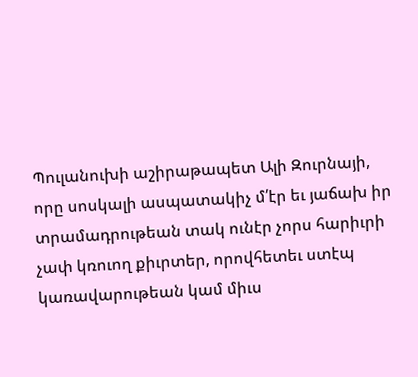Պուլանուխի աշիրաթապետ Ալի Զուրնայի, որը սոսկալի ասպատակիչ մ՛էր եւ յաճախ իր տրամադրութեան տակ ունէր չորս հարիւրի չափ կռուող քիւրտեր, որովհետեւ ստէպ կառավարութեան կամ միւս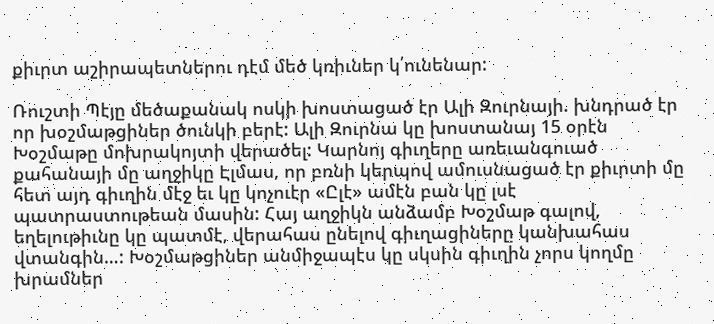քիւրտ աշիրապետներու դէմ մեծ կռիւներ կ՛ունենար:

Ռուշտի Պէյը մեծաքանակ ոսկի խոստացած էր Ալի Զուրնայի. խնդրած էր որ խօշմաթցիներ ծունկի բերէ: Ալի Զուրնա կը խոստանայ 15 օրէն Խօշմաթը մոխրակոյտի վերածել: Կարնոյ գիւղերը առեւանգուած քահանայի մը աղջիկը Էլմաս, որ բռնի կերպով ամուսնացած էր քիւրտի մը հետ այդ գիւղին մէջ եւ կը կոչուէր «Ըլէ» ամէն բան կը լսէ պատրաստութեան մասին: Հայ աղջիկն անձամբ Խօշմաթ գալով, եղելութիւնը կը պատմէ, վերահաս ընելով գիւղացիները կանխահաս վտանգին…: Խօշմաթցիներ անմիջապէս կը սկսին գիւղին չորս կողմը խրամներ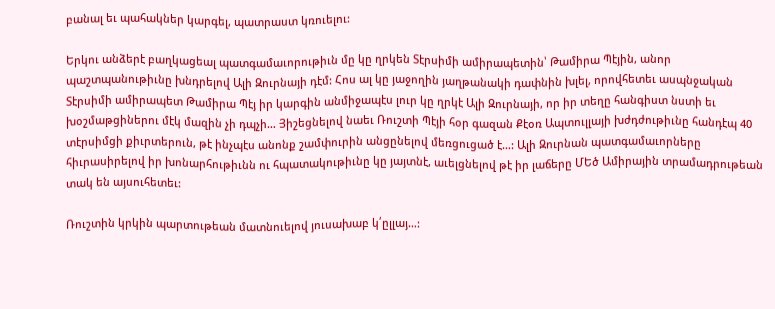բանալ եւ պահակներ կարգել, պատրաստ կռուելու:

Երկու անձերէ բաղկացեալ պատգամաւորութիւն մը կը ղրկեն Տէրսիմի ամիրապետին՝ Թամիրա Պէյին, անոր պաշտպանութիւնը խնդրելով Ալի Զուրնայի դէմ: Հոս ալ կը յաջողին յաղթանակի դափնին խլել, որովհետեւ ասպնջական Տէրսիմի ամիրապետ Թամիրա Պէյ իր կարգին անմիջապէս լուր կը ղրկէ Ալի Զուրնայի, որ իր տեղը հանգիստ նստի եւ խօշմաթցիներու մէկ մազին չի դպչի… Յիշեցնելով նաեւ Ռուշտի Պէյի հօր գազան Քէօռ Ապտուլլայի խժդժութիւնը հանդէպ 40 տէրսիմցի քիւրտերուն, թէ ինչպէս անոնք շամփուրին անցընելով մեռցուցած է…: Ալի Զուրնան պատգամաւորները հիւրասիրելով իր խոնարհութիւնն ու հպատակութիւնը կը յայտնէ, աւելցնելով թէ իր լաճերը ՄԵծ Ամիրային տրամադրութեան տակ են այսուհետեւ:

Ռուշտին կրկին պարտութեան մատնուելով յուսախաբ կ՛ըլլայ…: